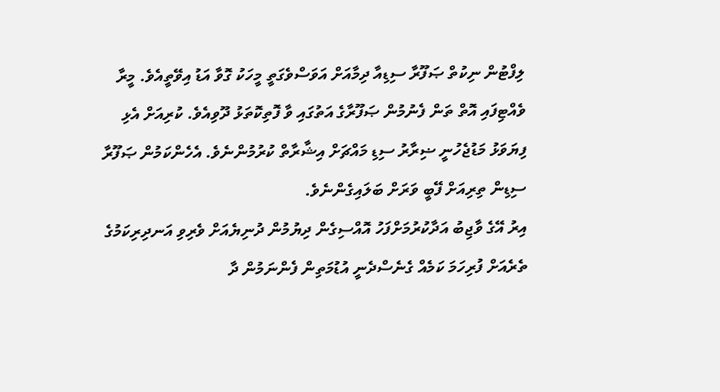ލިފްޓުން ނިކުތް ޞަފޫރާ ސިޑިއާ ދިމާއަށް އަވަސްވެގަތީ މީހަކު ގޮވާ އަޑު އިވޭތީއެވެ. މީރާ ވެއްޓިފައި އޮތް ތަން ފެނުމުން ޞަފޫރާގެ އަތުގައި ވާ ފޮތިކޮތަޅު ދޫވިއެވެ. ކުރިއަށް އެޅި ފިޔަވަޅު މަޑުޖެހުނީ ޟިރާރު ސިޑި މައްޗަށް އިޝާރާތް ކުރުމުންނެވެ. އެހެންކަމުން ޞަފޫރާ ސިޑިން ތިރިއަށް ފޭބީ ވަރަށް ބަލައިގެންނެވެ.
އިރު އޭގެ ވާޖިބު އަދާކުރުމަށްފަހު އޮއްސިގެން ދިޔުމުން ދުނިޔެއަށް ވެރިވި އަނދިރިކަމުގެ ތެރެއަށް ފުރިހަމަ ކަމެއް ގެނެސްދެނީ އުޑުމަތިން ފެންނަމުން ދާ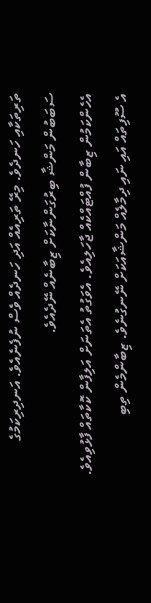ތަރިތަކާއި ހަނދެވެ. މިރޭ ތަރިއެއް އަދި ހަނދެއް ވެސް ނުފެނެއެވެ. އަނދިރިކަމުގެ ސަބަބުން މަންޝާ ބިރުގަންނާކަށް ޒިބާނެއް ނޭދެއެވެ.
އެހެންކަމުން ޒިބާން ފުއްޓައްކެއް ޖާހަލިއެވެ. އެވަގުތު އެތަނަށް އަލިފާން ކޮކާތައް ފާޅުވިއެވެ. އެ ސޫފިތައް އައި ނައި ދިމާލެއް މަންޝާއަކަށް ނޭނގުނެވެ. ޒިބާންމެން ތިބި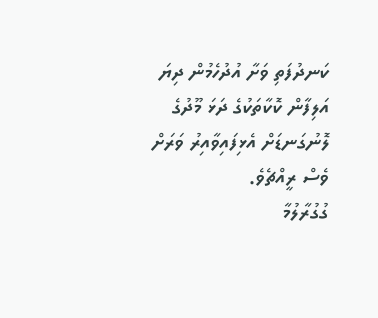ކަނދުފަތި ވަށާ އުދުހެމުން ދިޔަ އަލިފާން ކޮކާތަކުގެ ދަޅަ މޫދުގެ ލޮނުގަނޑަށް އެޅިފައިވާއިރު ވަރަށް ވެސް ރީއްޗެވެ.
ގުގުރާލުމާ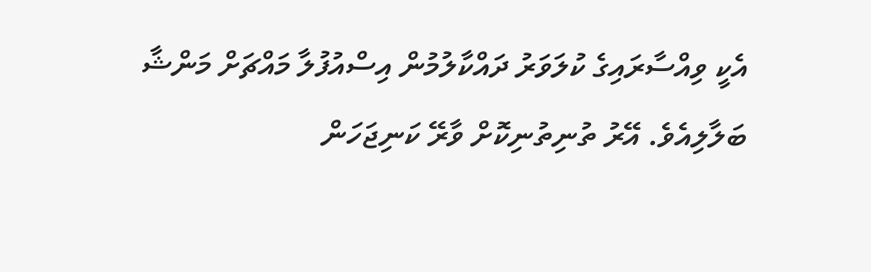އެކީ ވިއްސާރައިގެ ކުލަވަރު ދައްކާލުމުން އިސްއުފުލާ މައްޗަށް މަންޝާ ބަލާލިއެވެ. އޭރު ތުނިތުނިކޮށް ވާރޭ ކަނިޖަހަން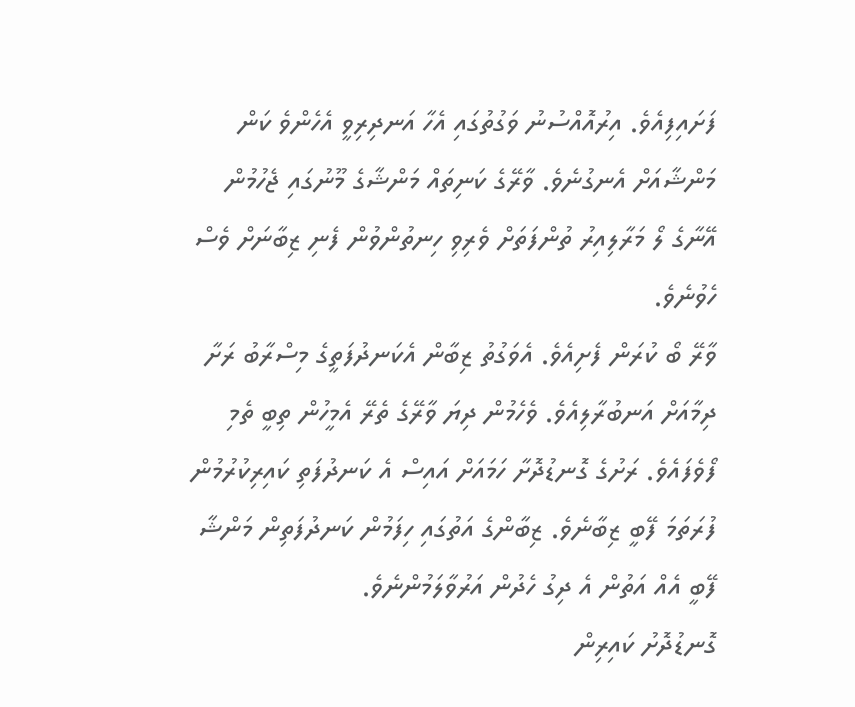ފަށައިފިއެވެ. އިރުއޮއްސުނު ވަގުތުގައި އެހާ އަނދިރިވީ އެހެންވެ ކަން މަންޝާއަށް އެނގުނެވެ. ވާރޭގެ ކަނިތައް މަންޝާގެ މޫނުގައި ޖެހުމުން އޭނާގެ ލޯ މަރާލިއިރު ތުންފަތަށް ވެރިވި ހިނތުންވުން ފެނި ޒިބާނަށް ވެސް ހެވުނެވެ.
ވާރޭ ބޯ ކުރަން ފެށިއެވެ. އެވަގުތު ޒިބާން އެކަނދުފަތީގެ މިސްރާބު ރަށާ ދިމާއަށް އަނބުރާލިއެވެ. ވެހެމުން ދިޔަ ވާރޭގެ ތެރޭ އެމީހުން ތިބީ ތެމި ފޯވެފައެވެ. ރަށުގެ ގޮނޑުދޮށާ ހަމައަށް އައިސް އެ ކަނދުފަތި ކައިރިކުރުމުން ފުރަތަމަ ފޭބީ ޒިބާނެވެ. ޒިބާންގެ އަތުގައި ހިފަމުން ކަނދުފަތިން މަންޝާ ފޭބީ އެއް އަތުން އެ ދިގު ހެދުން އަރުވާލަމުންނެވެ.
ގޮނޑުދޮށު ކައިރިން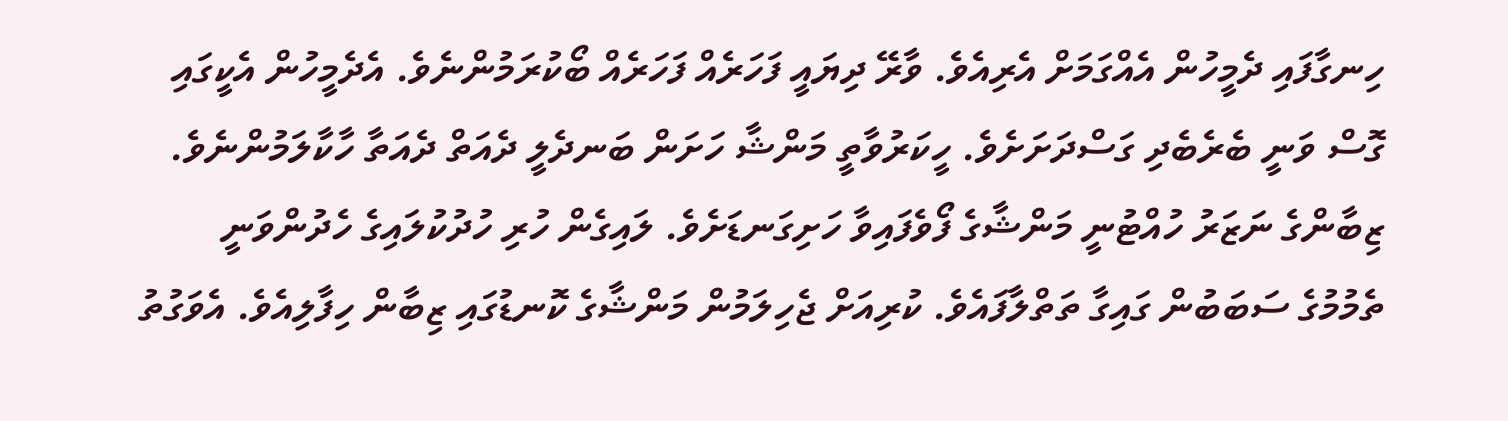ހިނގާފައި ދެމީހުން އެއްގަމަށް އެރިއެވެ. ވާރޭ ދިޔައީ ފަހަރެއް ފަހަރެއް ބޯކުރަމުންނެވެ. އެދެމީހުން އެކީގައި ގޮސް ވަނީ ބެރެބެދި ގަސްދަށަށެވެ. ހީކަރުވާތީ މަންޝާ ހަށަން ބަނދެލީ ދެއަތް ދެއަތާ ހާކާލަމުންނެވެ. ޒިބާންގެ ނަޒަރު ހުއްޓުނީ މަންޝާގެ ފޯވެފައިވާ ހަށިގަނޑަށެވެ. ލައިގެން ހުރި ހުދުކުލައިގެ ހެދުންވަނީ ތެމުމުގެ ސަބަބުން ގައިގާ ތަތްލާފައެވެ. ކުރިއަށް ޖެހިލަމުން މަންޝާގެ ކޮނޑުގައި ޒިބާން ހިފާލިއެވެ. އެވަގުތު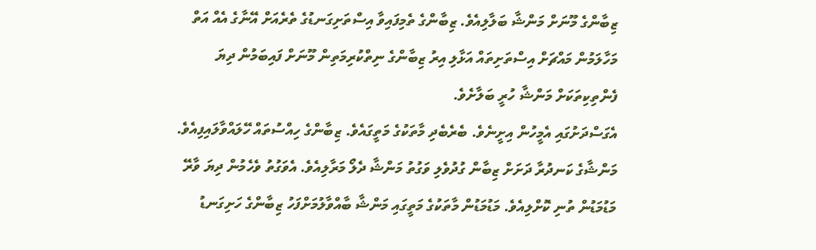ޒިބާންގެ މޫނަށް މަންޝާ ބަލާލިއެވެ. ޒިބާންގެ ތެމިފައިވާ އިސްތަށިގަނޑުގެ ތެރެއަށް އޭނާގެ އެއް އަތް މަހާލަމުން މައްޗަށް އިސްތަށިތައް އަޅާލި އިރު ޒިބާންގެ ނިތްކުރިމަތިން މޫނަށް ފައިބަމުން ދިޔަ ފެންތިކިތަކަށް މަންޝާ ހުރީ ބަލާށެވެ.
އެގަސްދަށުގައި އެމީހުން އިށީނެވެ. ބެރެބެދި މާތަކުގެ މަތީގައެވެ. ޒިބާންގެ ހިއްސުތައް ހޭލައްވާލައިފިއެވެ. މަންޝާގެ ކަނދުރާ ދަށަށް ޒިބާން ގުދުވެލި ވަގުތު މަންޝާ ދެލޯ މަރާލިއެވެ. އެވަގުތު ވެހެމުން ދިޔަ ވާރޭ މަޑުމަޑުން ތުނި ކޮށްލިއެވެ. މަޑުމަޑުން މާތަކުގެ މަތީގައި މަންޝާ ބާއްވާލުމަށްފަހު ޒިބާންގެ ހަށިގަނޑު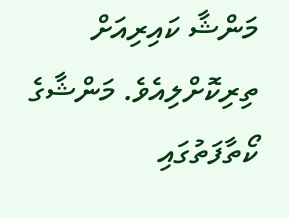މަންޝާ ކައިރިއަށް ތިރިކޮށްލިއެވެ. މަންޝާގެ ކޯތާފަތުގައި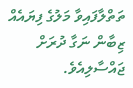ތަތްލާފައިވާ މަލުގެ ފިޔައެއް ޒިބާން ނަގާ ދުރަށް ޖައްސާލިއެވެ.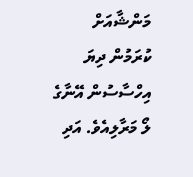މަންޝާއަށް ކުރަމުން ދިޔަ އިހްސާސުން އޭނާގެ ލޯ މަރާލިއެވެ. އަދި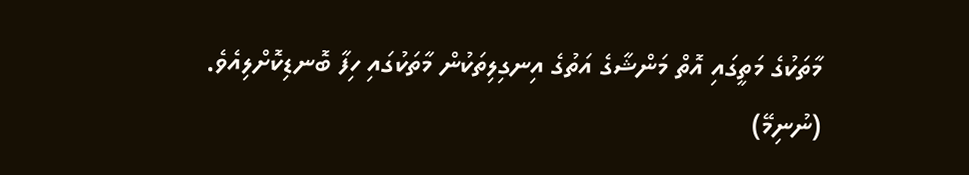މާތަކުގެ މަތީގައި އޮތް މަންޝާގެ އަތުގެ އިނގިލިތަކުން މާތަކުގައި ހިފާ ބޮނޑިކޮށްލިއެވެ.
(ނުނިމޭ)